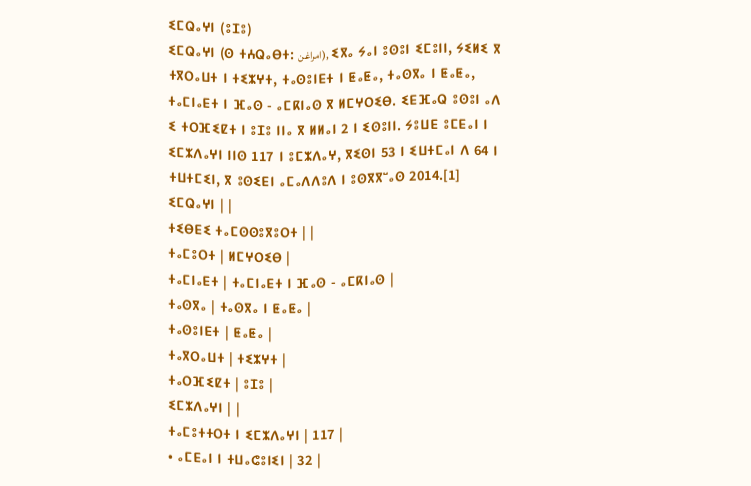ⵉⵎⵕⴰⵖⵏ (ⵓⵊⵓ)
ⵉⵎⵕⴰⵖⵏ (ⵙ ⵜⵄⵕⴰⴱⵜ: امراغن), ⵉⴳⴰ ⵢⴰⵏ ⵓⵙⵓⵏ ⵉⵎⵓⵏⵏ, ⵢⵉⵍⵉ ⴳ ⵜⴳⵔⴰⵡⵜ ⵏ ⵜⵉⵣⵖⵜ, ⵜⴰⵙⵓⵏⴹⵜ ⵏ ⵟⴰⵟⴰ, ⵜⴰⵙⴳⴰ ⵏ ⵟⴰⵟⴰ, ⵜⴰⵎⵏⴰⴹⵜ ⵏ ⴼⴰⵙ - ⴰⵎⴽⵏⴰⵙ ⴳ ⵍⵎⵖⵔⵉⴱ. ⵉⴹⴼⴰⵕ ⵓⵙⵓⵏ ⴰⴷ ⵉ ⵜⵔⴼⵉⵇⵜ ⵏ ⵓⵊⵓ ⵏⵏⴰ ⴳ ⵍⵍⴰⵏ 2 ⵏ ⵉⵙⵓⵏⵏ. ⵢⵓⵡⴹ ⵓⵎⴹⴰⵏ ⵏ ⵉⵎⵣⴷⴰⵖⵏ ⵏⵏⵙ 117 ⵏ ⵓⵎⵣⴷⴰⵖ, ⴳⵉⵙⵏ 53 ⵏ ⵉⵡⵜⵎⴰⵏ ⴷ 64 ⵏ ⵜⵡⵜⵎⵉⵏ, ⴳ ⵓⵙⵉⴹⵏ ⴰⵎⴰⴷⴷⵓⴷ ⵏ ⵓⵙⴳⴳⵯⴰⵙ 2014.[1]
ⵉⵎⵕⴰⵖⵏ | |
ⵜⵉⴱⴹⵉ ⵜⴰⵎⵙⵙⵓⴳⵓⵔⵜ | |
ⵜⴰⵎⵓⵔⵜ | ⵍⵎⵖⵔⵉⴱ |
ⵜⴰⵎⵏⴰⴹⵜ | ⵜⴰⵎⵏⴰⴹⵜ ⵏ ⴼⴰⵙ - ⴰⵎⴽⵏⴰⵙ |
ⵜⴰⵙⴳⴰ | ⵜⴰⵙⴳⴰ ⵏ ⵟⴰⵟⴰ |
ⵜⴰⵙⵓⵏⴹⵜ | ⵟⴰⵟⴰ |
ⵜⴰⴳⵔⴰⵡⵜ | ⵜⵉⵣⵖⵜ |
ⵜⴰⵔⴼⵉⵇⵜ | ⵓⵊⵓ |
ⵉⵎⵣⴷⴰⵖⵏ | |
ⵜⴰⵎⵓⵜⵜⵔⵜ ⵏ ⵉⵎⵣⴷⴰⵖⵏ | 117 |
• ⴰⵎⴹⴰⵏ ⵏ ⵜⵡⴰⵛⵓⵏⵉⵏ | 32 |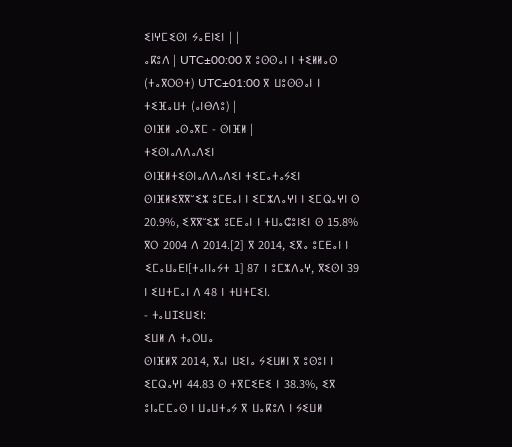ⵉⵏⵖⵎⵉⵙⵏ ⵢⴰⴹⵏⵉⵏ | |
ⴰⴽⵓⴷ | UTC±00:00 ⴳ ⵓⵙⵙⴰⵏ ⵏ ⵜⵉⵍⵍⴰⵙ (ⵜⴰⴳⵔⵙⵜ) UTC±01:00 ⴳ ⵡⵓⵙⵙⴰⵏ ⵏ ⵜⵉⴼⴰⵡⵜ (ⴰⵏⴱⴷⵓ) |
ⵙⵏⴼⵍ ⴰⵙⴰⴳⵎ - ⵙⵏⴼⵍ |
ⵜⵉⵙⵏⴰⴷⴷⴰⴷⵉⵏ
ⵙⵏⴼⵍⵜⵉⵙⵏⴰⴷⴷⴰⴷⵉⵏ ⵜⵉⵎⴰⵜⴰⵢⵉⵏ
ⵙⵏⴼⵍⵉⴳⴳⵯⵉⵣ ⵓⵎⴹⴰⵏ ⵏ ⵉⵎⵣⴷⴰⵖⵏ ⵏ ⵉⵎⵕⴰⵖⵏ ⵙ 20.9%, ⵉⴳⴳⵯⵉⵣ ⵓⵎⴹⴰⵏ ⵏ ⵜⵡⴰⵛⵓⵏⵉⵏ ⵙ 15.8% ⴳⵔ 2004 ⴷ 2014.[2] ⴳ 2014, ⵉⴳⴰ ⵓⵎⴹⴰⵏ ⵏ ⵉⵎⴰⵡⴰⴹⵏ[ⵜⴰⵏⵏⴰⵢⵜ 1] 87 ⵏ ⵓⵎⵣⴷⴰⵖ, ⴳⵉⵙⵏ 39 ⵏ ⵉⵡⵜⵎⴰⵏ ⴷ 48 ⵏ ⵜⵡⵜⵎⵉⵏ.
- ⵜⴰⵡⵊⵉⵡⵉⵏ:
ⵉⵡⵍ ⴷ ⵜⴰⵔⵡⴰ
ⵙⵏⴼⵍⴳ 2014, ⴳⴰⵏ ⵡⵉⵏⴰ ⵢⵉⵡⵍⵏ ⴳ ⵓⵙⵓⵏ ⵏ ⵉⵎⵕⴰⵖⵏ 44.83 ⵙ ⵜⴳⵎⵉⴹⵉ ⵏ 38.3%, ⵉⴳ ⵓⵏⴰⵎⵎⴰⵙ ⵏ ⵡⴰⵡⵜⴰⵢ ⴳ ⵡⴰⴽⵓⴷ ⵏ ⵢⵉⵡⵍ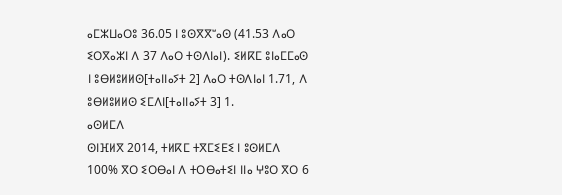ⴰⵎⵣⵡⴰⵔⵓ 36.05 ⵏ ⵓⵙⴳⴳⵯⴰⵙ (41.53 ⴷⴰⵔ ⵉⵔⴳⴰⵣⵏ ⴷ 37 ⴷⴰⵔ ⵜⵙⴷⵏⴰⵏ). ⵉⵍⴽⵎ ⵓⵏⴰⵎⵎⴰⵙ ⵏ ⵓⴱⵍⵓⵍⵍⵙ[ⵜⴰⵏⵏⴰⵢⵜ 2] ⴷⴰⵔ ⵜⵙⴷⵏⴰⵏ 1.71, ⴷ ⵓⴱⵍⵓⵍⵍⵙ ⵉⵎⴷⵏ[ⵜⴰⵏⵏⴰⵢⵜ 3] 1.
ⴰⵙⵍⵎⴷ
ⵙⵏⴼⵍⴳ 2014, ⵜⵍⴽⵎ ⵜⴳⵎⵉⴹⵉ ⵏ ⵓⵙⵍⵎⴷ 100% ⴳⵔ ⵉⵔⴱⴰⵏ ⴷ ⵜⵔⴱⴰⵜⵉⵏ ⵏⵏⴰ ⵖⵓⵔ ⴳⵔ 6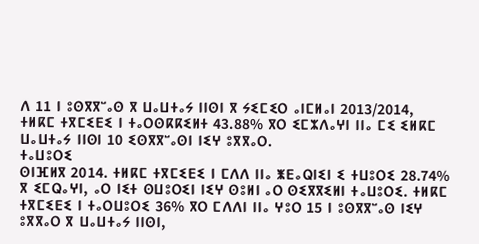ⴷ 11 ⵏ ⵓⵙⴳⴳⵯⴰⵙ ⴳ ⵡⴰⵡⵜⴰⵢ ⵏⵏⵙⵏ ⴳ ⵢⵉⵎⵉⵔ ⴰⵏⵎⵍⴰⵏ 2013/2014, ⵜⵍⴽⵎ ⵜⴳⵎⵉⴹⵉ ⵏ ⵜⴰⵔⵙⴽⴽⵉⵍⵜ 43.88% ⴳⵔ ⵉⵎⵣⴷⴰⵖⵏ ⵏⵏⴰ ⵎⵉ ⵉⵍⴽⵎ ⵡⴰⵡⵜⴰⵢ ⵏⵏⵙⵏ 10 ⵉⵙⴳⴳⵯⴰⵙⵏ ⵏⵉⵖ ⵓⴳⴳⴰⵔ.
ⵜⴰⵡⵓⵔⵉ
ⵙⵏⴼⵍⴳ 2014. ⵜⵍⴽⵎ ⵜⴳⵎⵉⴹⵉ ⵏ ⵎⴷⴷ ⵏⵏⴰ ⵥⴹⴰⵕⵏⵉⵏ ⵉ ⵜⵡⵓⵔⵉ 28.74% ⴳ ⵉⵎⵕⴰⵖⵏ, ⴰⵔ ⵏⵉⵜ ⵙⵡⵓⵔⵉⵏ ⵏⵉⵖ ⵙⵓⵍⵏ ⴰⵔ ⵙⵉⴳⴳⵉⵍⵏ ⵜⴰⵡⵓⵔⵉ. ⵜⵍⴽⵎ ⵜⴳⵎⵉⴹⵉ ⵏ ⵜⴰⵔⵡⵓⵔⵉ 36% ⴳⵔ ⵎⴷⴷⵏ ⵏⵏⴰ ⵖⵓⵔ 15 ⵏ ⵓⵙⴳⴳⵯⴰⵙ ⵏⵉⵖ ⵓⴳⴳⴰⵔ ⴳ ⵡⴰⵡⵜⴰⵢ ⵏⵏⵙⵏ,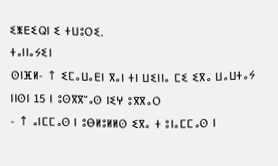ⵉⵥⴹⵉⵕⵏ ⵉ ⵜⵡⵓⵔⵉ.
ⵜⴰⵏⵏⴰⵢⵉⵏ
ⵙⵏⴼⵍ- ↑ ⵉⵎⴰⵡⴰⴹⵏ ⴳⴰⵏ ⵜⵏ ⵡⵉⵏⵏⴰ ⵎⵉ ⵉⴳⴰ ⵡⴰⵡⵜⴰⵢ ⵏⵏⵙⵏ 15 ⵏ ⵓⵙⴳⴳⵯⴰⵙ ⵏⵉⵖ ⵓⴳⴳⴰⵔ
- ↑ ⴰⵏⵎⵎⴰⵙ ⵏ ⵓⴱⵍⵓⵍⵍⵙ ⵉⴳⴰ ⵜ ⵓⵏⴰⵎⵎⴰⵙ ⵏ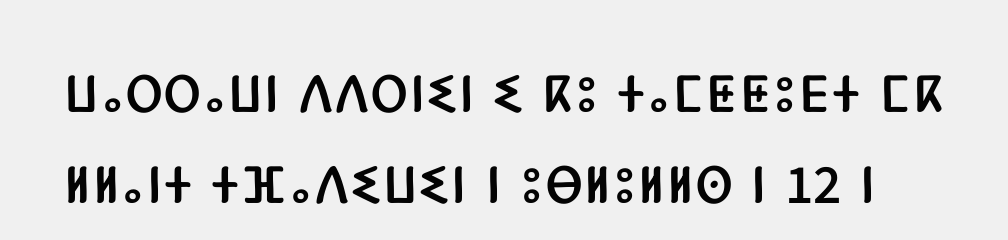ⵡⴰⵔⵔⴰⵡⵏ ⴷⴷⵔⵏⵉⵏ ⵉ ⴽⵓ ⵜⴰⵎⵟⵟⵓⴹⵜ ⵎⴽ ⵍⵍⴰⵏⵜ ⵜⴼⴰⴷⵉⵡⵉⵏ ⵏ ⵓⴱⵍⵓⵍⵍⵙ ⵏ 12 ⵏ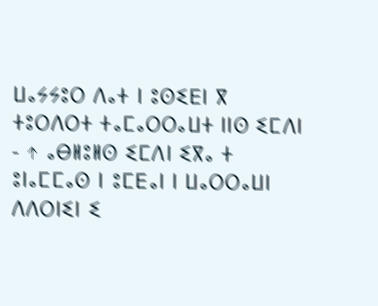ⵡⴰⵢⵢⵓⵔ ⴷⴰⵜ ⵏ ⵓⵙⵉⴹⵏ ⴳ ⵜⵓⵔⴷⵔⵜ ⵜⴰⵎⴰⵔⵔⴰⵡⵜ ⵏⵏⵙ ⵉⵎⴷⵏ
- ↑ ⴰⴱⵍⵓⵍⵙ ⵉⵎⴷⵏ ⵉⴳⴰ ⵜ ⵓⵏⴰⵎⵎⴰⵙ ⵏ ⵓⵎⴹⴰⵏ ⵏ ⵡⴰⵔⵔⴰⵡⵏ ⴷⴷⵔⵏⵉⵏ ⵉ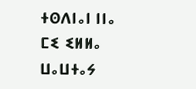ⵜⵙⴷⵏⴰⵏ ⵏⵏⴰ ⵎⵉ ⵉⵍⵍⴰ ⵡⴰⵡⵜⴰⵢ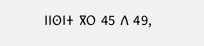ⵏⵏⵙⵏⵜ ⴳⵔ 45 ⴷ 49,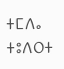ⵜⵎⴷⴰ ⵜⵓⴷⵔⵜ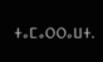ⵜⴰⵎⴰⵔⵔⴰⵡⵜ.